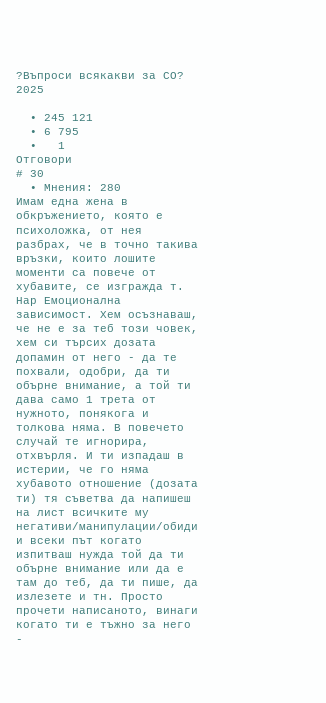?Въпроси всякакви за СО? 2025

  • 245 121
  • 6 795
  •   1
Отговори
# 30
  • Мнения: 280
Имам една жена в обкръжението, която е психоложка, от нея разбрах, че в точно такива връзки, които лошите моменти са повече от хубавите, се изгражда т. Нар Емоционална зависимост. Хем осъзнаваш, че не е за теб този човек, хем си търсих дозата допамин от него - да те похвали, одобри, да ти обърне внимание, а той ти дава само 1 трета от нужното, понякога и толкова няма. В повечето случай те игнорира, отхвърля. И ти изпадаш в истерии, че го няма хубавото отношение (дозата ти) тя съветва да напишеш на лист всичките му негативи/манипулации/обиди и всеки път когато изпитваш нужда той да ти обърне внимание или да е там до теб, да ти пише, да излезете и тн. Просто прочети написаното, винаги когато ти е тъжно за него -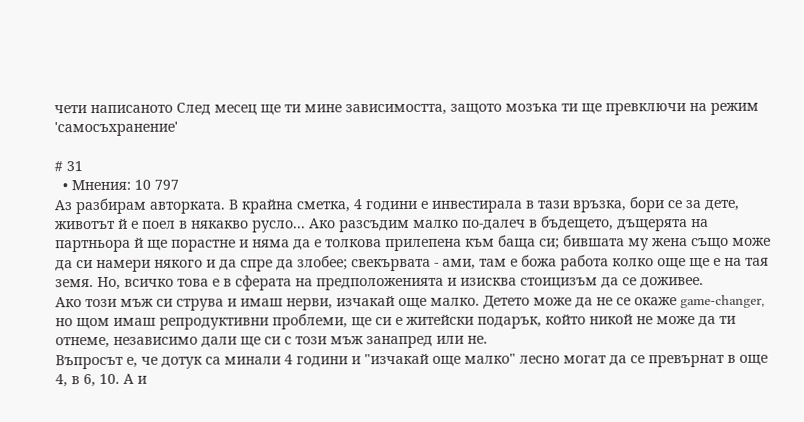чети написаното След месец ще ти мине зависимостта, защото мозъка ти ще превключи на режим 'самосъхранение'

# 31
  • Мнения: 10 797
Аз разбирам авторката. В крайна сметка, 4 години е инвестирала в тази връзка, бори се за дете, животът й е поел в някакво русло... Ако разсъдим малко по-далеч в бъдещето, дъщерята на партньора й ще порастне и няма да е толкова прилепена към баща си; бившата му жена също може да си намери някого и да спре да злобее; свекървата - ами, там е божа работа колко още ще е на тая земя. Но, всичко това е в сферата на предположенията и изисква стоицизъм да се доживее.
Ако този мъж си струва и имаш нерви, изчакай още малко. Детето може да не се окаже game-changer, но щом имаш репродуктивни проблеми, ще си е житейски подарък, който никой не може да ти отнеме, независимо дали ще си с този мъж занапред или не.
Въпросът е, че дотук са минали 4 години и "изчакай още малко" лесно могат да се превърнат в още 4, в 6, 10. А и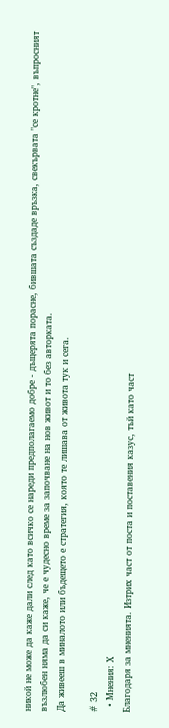никой не може да каже дали след като всичко се нареди предполагаемо добре - дъщерята порасне, бившата създаде връзка, свекървата "се кротне", въпросният възлюбен няма да си каже, че е чудесно време за започване на нов живот и то без авторката.
Да живееш в миналото или бъдещето е стратегия, която те лишава от живота тук и сега.

# 32
  • Мнения: X
Благодаря за мненията. Изтрих част от поста и поставения казус, тъй като част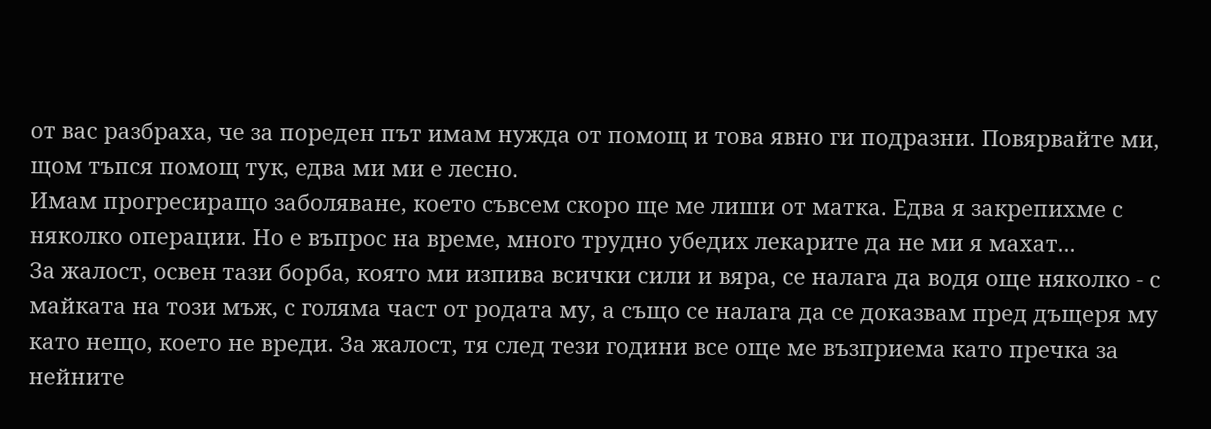от вас разбраха, че за пореден път имам нужда от помощ и това явно ги подразни. Повярвайте ми, щом тъпся помощ тук, едва ми ми е лесно.
Имам прогресиращо заболяване, което съвсем скоро ще ме лиши от матка. Едва я закрепихме с няколко операции. Но е въпрос на време, много трудно убедих лекарите да не ми я махат...
За жалост, освен тази борба, която ми изпива всички сили и вяра, се налага да водя още няколко - с майката на този мъж, с голяма част от родата му, а също се налага да се доказвам пред дъщеря му като нещо, което не вреди. За жалост, тя след тези години все още ме възприема като пречка за нейните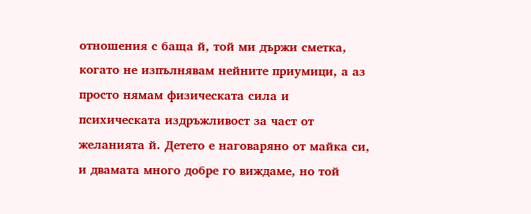отношения с баща й, той ми държи сметка, когато не изпълнявам нейните приумици, а аз просто нямам физическата сила и психическата издръжливост за част от желанията й. Детето е наговаряно от майка си, и двамата много добре го виждаме, но той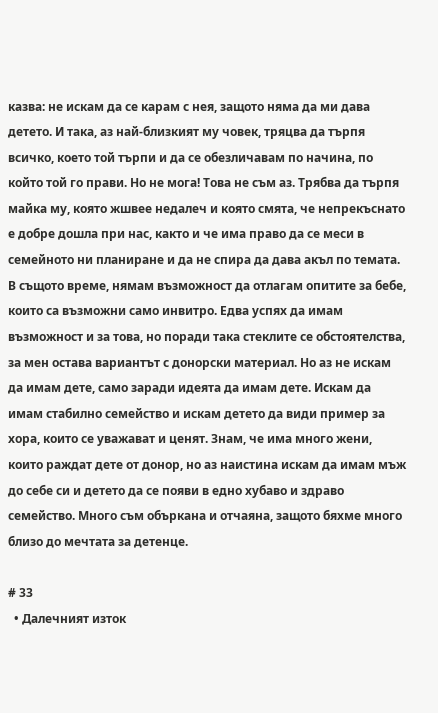казва: не искам да се карам с нея, защото няма да ми дава детето. И така, аз най-близкият му човек, тряцва да търпя всичко, което той търпи и да се обезличавам по начина, по който той го прави. Но не мога! Това не съм аз. Трябва да търпя майка му, която жшвее недалеч и която смята, че непрекъснато е добре дошла при нас, както и че има право да се меси в семейното ни планиране и да не спира да дава акъл по темата. В същото време, нямам възможност да отлагам опитите за бебе, които са възможни само инвитро. Едва успях да имам възможност и за това, но поради така стеклите се обстоятелства, за мен остава вариантът с донорски материал. Но аз не искам да имам дете, само заради идеята да имам дете. Искам да имам стабилно семейство и искам детето да види пример за хора, които се уважават и ценят. Знам, че има много жени, които раждат дете от донор, но аз наистина искам да имам мъж до себе си и детето да се появи в едно хубаво и здраво семейство. Много съм объркана и отчаяна, защото бяхме много близо до мечтата за детенце.

# 33
  • Далечният изток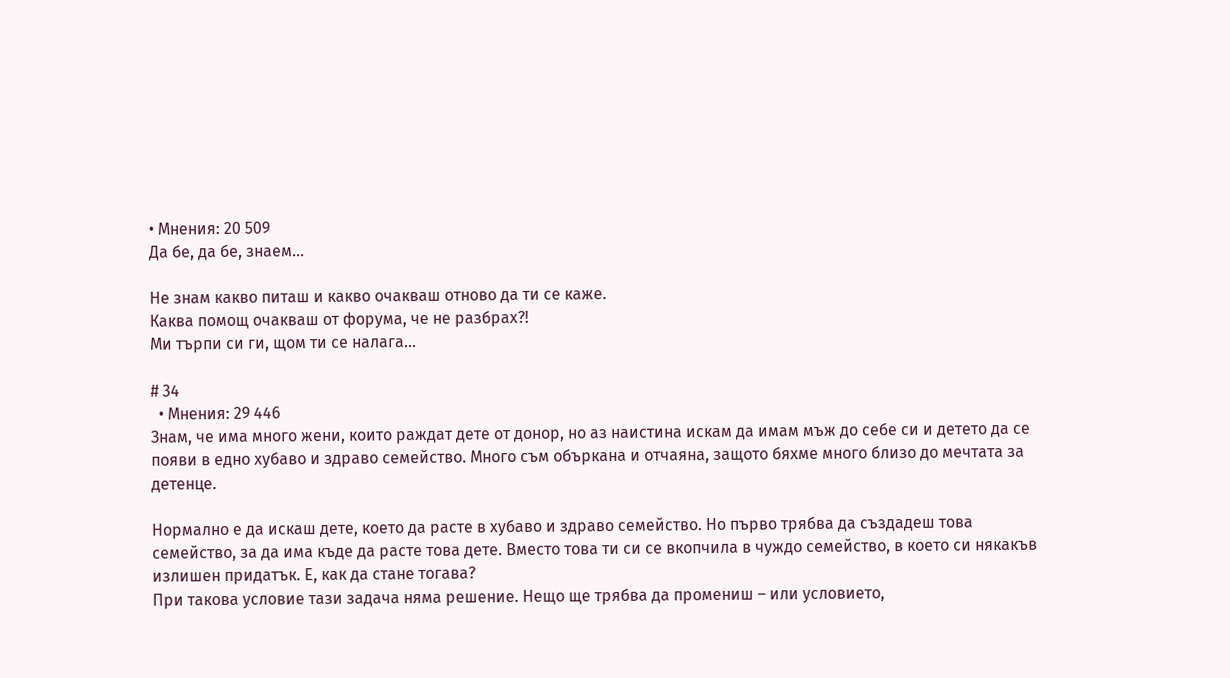• Мнения: 20 509
Да бе, да бе, знаем...

Не знам какво питаш и какво очакваш отново да ти се каже.
Каква помощ очакваш от форума, че не разбрах?!
Ми търпи си ги, щом ти се налага...

# 34
  • Мнения: 29 446
Знам, че има много жени, които раждат дете от донор, но аз наистина искам да имам мъж до себе си и детето да се появи в едно хубаво и здраво семейство. Много съм объркана и отчаяна, защото бяхме много близо до мечтата за детенце.

Нормално е да искаш дете, което да расте в хубаво и здраво семейство. Но първо трябва да създадеш това семейство, за да има къде да расте това дете. Вместо това ти си се вкопчила в чуждо семейство, в което си някакъв излишен придатък. Е, как да стане тогава?
При такова условие тази задача няма решение. Нещо ще трябва да промениш – или условието,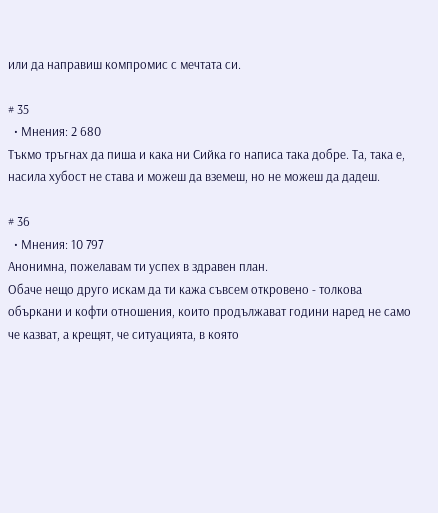или да направиш компромис с мечтата си.

# 35
  • Мнения: 2 680
Тъкмо тръгнах да пиша и кака ни Сийка го написа така добре. Та, така е, насила хубост не става и можеш да вземеш, но не можеш да дадеш.

# 36
  • Мнения: 10 797
Анонимна, пожелавам ти успех в здравен план.
Обаче нещо друго искам да ти кажа съвсем откровено - толкова объркани и кофти отношения, които продължават години наред не само че казват, а крещят, че ситуацията, в която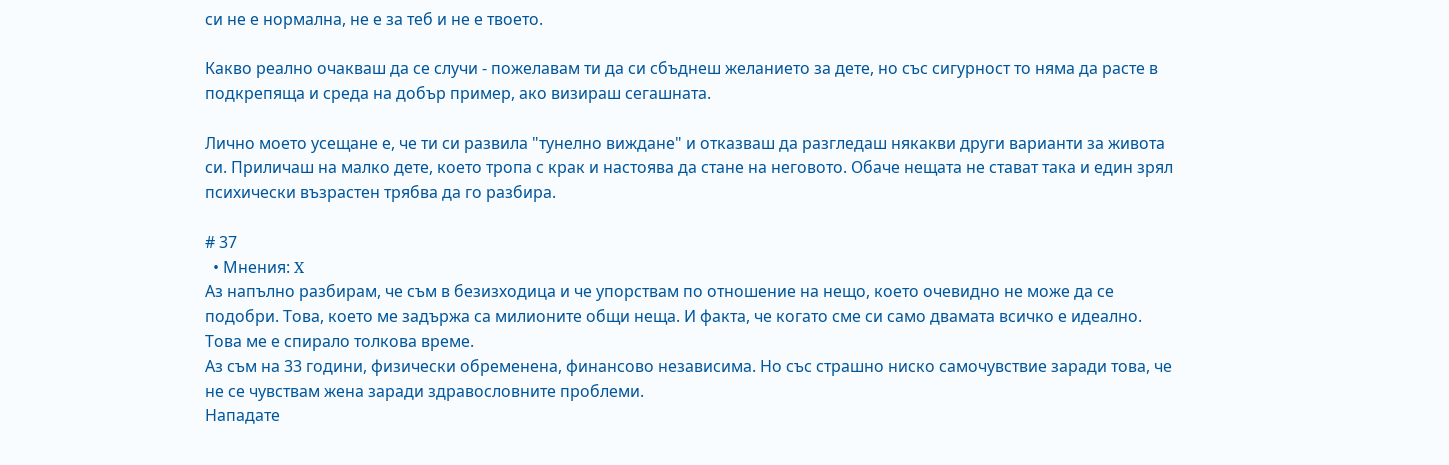си не е нормална, не е за теб и не е твоето.

Какво реално очакваш да се случи - пожелавам ти да си сбъднеш желанието за дете, но със сигурност то няма да расте в подкрепяща и среда на добър пример, ако визираш сегашната.

Лично моето усещане е, че ти си развила "тунелно виждане" и отказваш да разгледаш някакви други варианти за живота си. Приличаш на малко дете, което тропа с крак и настоява да стане на неговото. Обаче нещата не стават така и един зрял психически възрастен трябва да го разбира.

# 37
  • Мнения: X
Аз напълно разбирам, че съм в безизходица и че упорствам по отношение на нещо, което очевидно не може да се подобри. Това, което ме задържа са милионите общи неща. И факта, че когато сме си само двамата всичко е идеално. Това ме е спирало толкова време.
Аз съм на 33 години, физически обременена, финансово независима. Но със страшно ниско самочувствие заради това, че не се чувствам жена заради здравословните проблеми.
Нападате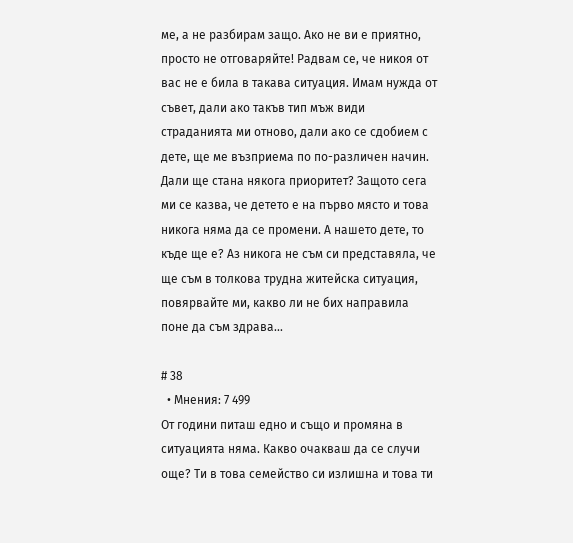ме, а не разбирам защо. Ако не ви е приятно, просто не отговаряйте! Радвам се, че никоя от вас не е била в такава ситуация. Имам нужда от съвет, дали ако такъв тип мъж види страданията ми отново, дали ако се сдобием с дете, ще ме възприема по по-различен начин. Дали ще стана някога приоритет? Защото сега ми се казва, че детето е на първо място и това никога няма да се промени. А нашето дете, то къде ще е? Аз никога не съм си представяла, че ще съм в толкова трудна житейска ситуация, повярвайте ми, какво ли не бих направила поне да съм здрава...

# 38
  • Мнения: 7 499
От години питаш едно и също и промяна в ситуацията няма. Какво очакваш да се случи още? Ти в това семейство си излишна и това ти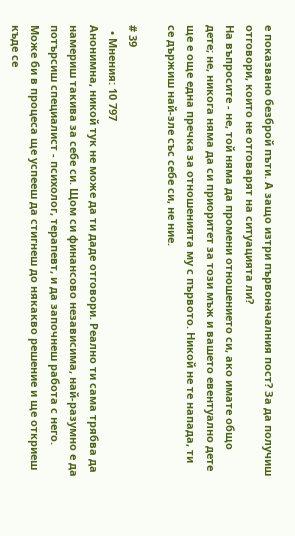е показвано безброй пъти. А защо изтри първоначалния пост? За да получиш отговори, които не отговарят на ситуацията ли?
На въпросите - не, той няма да промени отношението си, ако имате общо дете; не, никога няма да си приоритет за този мъж и вашето евентуално дете ще е още една пречка за отношенията му с първото. Никой не те напада, ти се държиш най-зле със себе си, не ние.

# 39
  • Мнения: 10 797
Анонимна, никой тук не може да ти даде отговори. Реално ти сама трябва да намериш такива за себе си. Щом си финансово независима, най-разумно е да потърсиш специалист - психолог, терапевт, и да започнеш работа с него. Може би в процеса ще успееш да стигнеш до някакво решение и ще откриеш къде се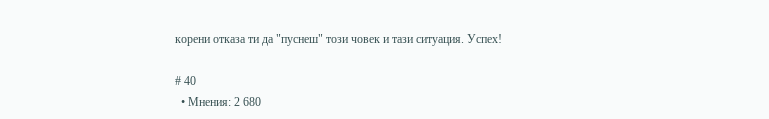корени отказа ти да "пуснеш" този човек и тази ситуация. Успех!

# 40
  • Мнения: 2 680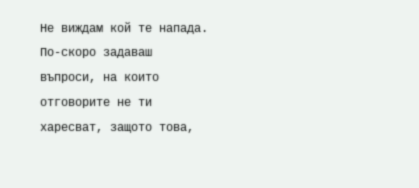Не виждам кой те напада. По-скоро задаваш въпроси, на които отговорите не ти харесват, защото това,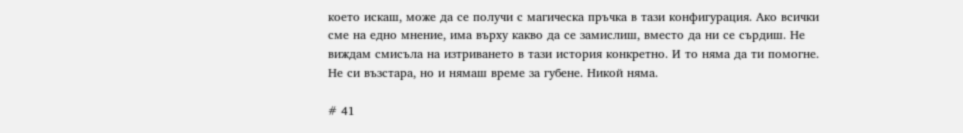което искаш, може да се получи с магическа пръчка в тази конфигурация. Ако всички сме на едно мнение, има върху какво да се замислиш, вместо да ни се сърдиш. Не виждам смисъла на изтриването в тази история конкретно. И то няма да ти помогне. Не си възстара, но и нямаш време за губене. Никой няма.

# 41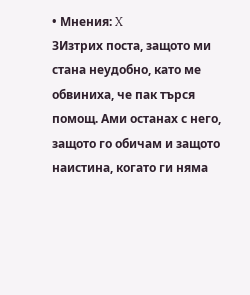• Мнения: X
ЗИзтрих поста, защото ми стана неудобно, като ме обвиниха, че пак търся помощ. Ами останах с него, защото го обичам и защото наистина, когато ги няма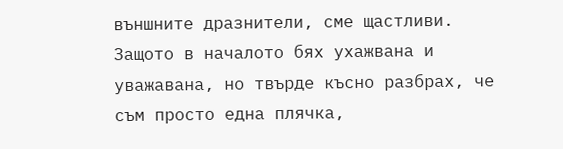външните дразнители, сме щастливи. Защото в началото бях ухажвана и уважавана, но твърде късно разбрах, че съм просто една плячка,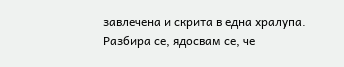завлечена и скрита в една хралупа. Разбира се, ядосвам се, че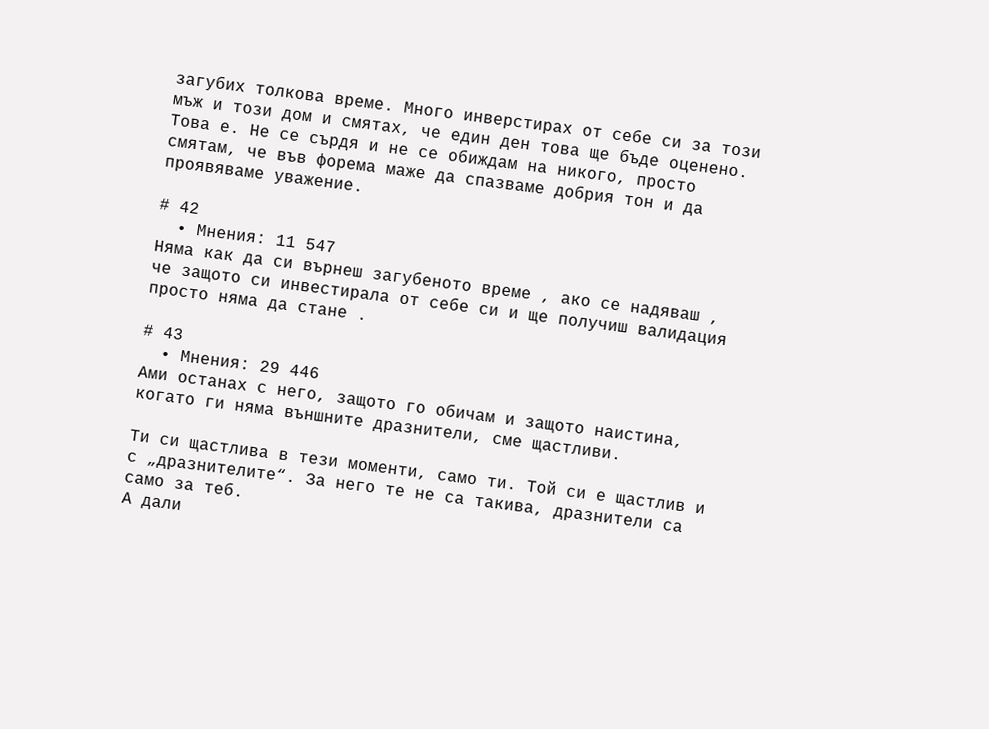загубих толкова време. Много инверстирах от себе си за този мъж и този дом и смятах, че един ден това ще бъде оценено. Това е. Не се сърдя и не се обиждам на никого, просто смятам, че във форема маже да спазваме добрия тон и да проявяваме уважение.

# 42
  • Мнения: 11 547
Няма как да си върнеш загубеното време , ако се надяваш , че защото си инвестирала от себе си и ще получиш валидация просто няма да стане .

# 43
  • Мнения: 29 446
Ами останах с него, защото го обичам и защото наистина, когато ги няма външните дразнители, сме щастливи.

Ти си щастлива в тези моменти, само ти. Той си е щастлив и с „дразнителите“. За него те не са такива, дразнители са само за теб.
А дали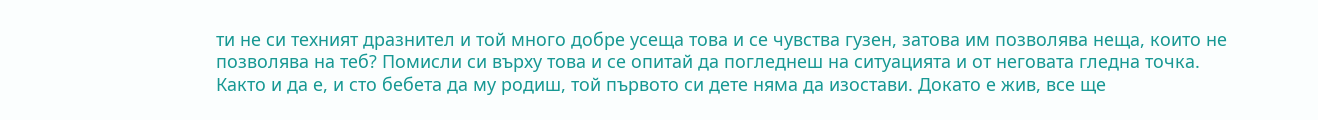ти не си техният дразнител и той много добре усеща това и се чувства гузен, затова им позволява неща, които не позволява на теб? Помисли си върху това и се опитай да погледнеш на ситуацията и от неговата гледна точка.
Както и да е, и сто бебета да му родиш, той първото си дете няма да изостави. Докато е жив, все ще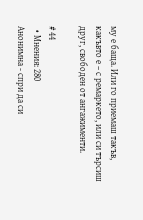му е баща. Или го приемаш такъв, какъвто е – с ремаркето, или си търсиш друг, свободен от ангажименти.

# 44
  • Мнения: 280
Анонимна - спри да си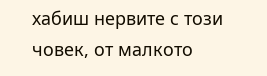хабиш нервите с този човек, от малкото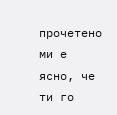прочетено ми е ясно, че ти го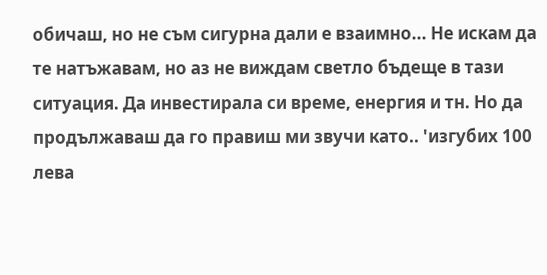обичаш, но не съм сигурна дали е взаимно... Не искам да те натъжавам, но аз не виждам светло бъдеще в тази ситуация. Да инвестирала си време, енергия и тн. Но да продължаваш да го правиш ми звучи като.. 'изгубих 100 лева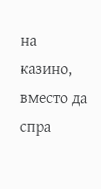на казино, вместо да спра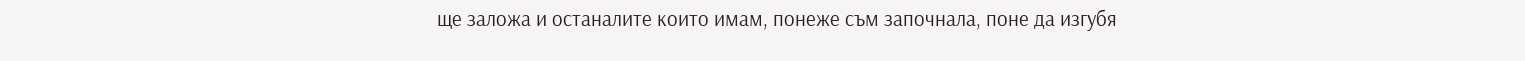ще заложа и останалите които имам, понеже съм започнала, поне да изгубя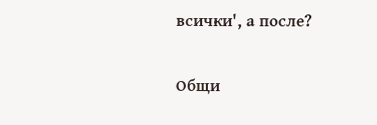всички', а после?

Общи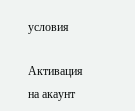условия

Активация на акаунт